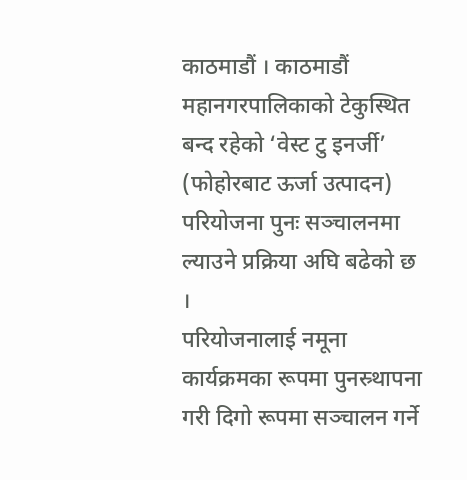काठमाडौं । काठमाडौं महानगरपालिकाको टेकुस्थित बन्द रहेको ‘वेस्ट टु इनर्जी’ (फोहोरबाट ऊर्जा उत्पादन) परियोजना पुनः सञ्चालनमा ल्याउने प्रक्रिया अघि बढेको छ ।
परियोजनालाई नमूना कार्यक्रमका रूपमा पुनस्र्थापना गरी दिगो रूपमा सञ्चालन गर्ने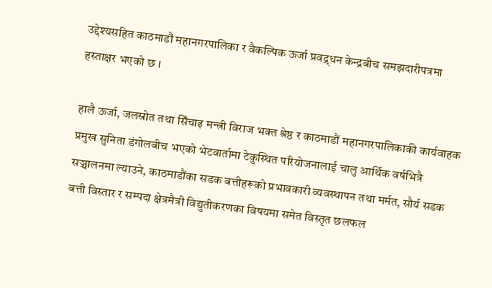उद्देश्यसहित काठमाडौं महानगरपालिका र वैकल्पिक ऊर्जा प्रवद्र्धन केन्द्रबीच समझदारीपत्रमा हस्ताक्षर भएको छ ।

हालै ऊर्जा, जलस्रोत तथा सिँचाइ मन्त्री विराज भक्त श्रेष्ठ र काठमाडौं महानगरपालिकाकी कार्यवाहक प्रमुख सुनिता डंगोलबीच भएको भेटवार्तामा टेकुस्थित परियोजनालाई चालु आर्थिक वर्षभित्रै सञ्चालनमा ल्याउने, काठमाडौंका सडक बत्तीहरूको प्रभावकारी व्यवस्थापन तथा मर्मत, सौर्य सडक बत्ती विस्तार र सम्पदा क्षेत्रमैत्री विद्युतीकरणका विषयमा समेत विस्तृत छलफल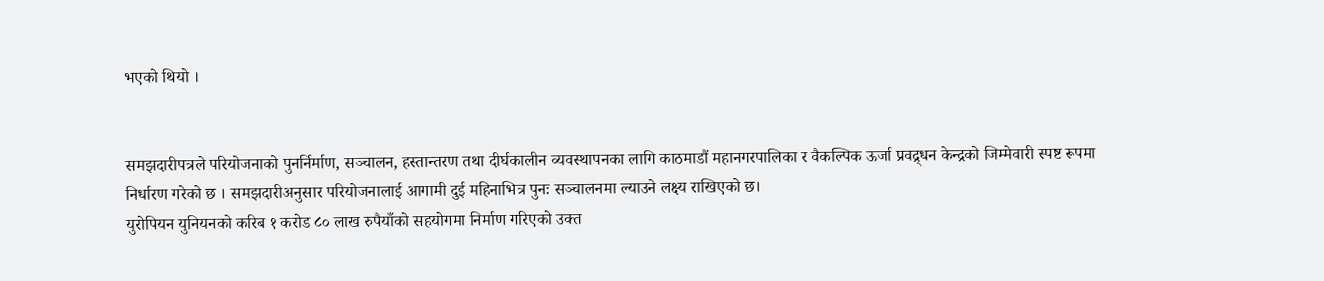भएको थियो ।


समझदारीपत्रले परियोजनाको पुनर्निर्माण, सञ्चालन, हस्तान्तरण तथा दीर्घकालीन व्यवस्थापनका लागि काठमाडौं महानगरपालिका र वैकल्पिक ऊर्जा प्रवद्र्धन केन्द्रको जिम्मेवारी स्पष्ट रूपमा निर्धारण गरेको छ । समझदारीअनुसार परियोजनालाई आगामी दुई महिनाभित्र पुनः सञ्चालनमा ल्याउने लक्ष्य राखिएको छ।
युरोपियन युनियनको करिब १ करोड ८० लाख रुपैयाँको सहयोगमा निर्माण गरिएको उक्त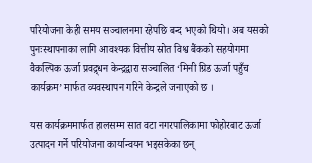परियोजना केही समय सञ्चालनमा रहेपछि बन्द भएको थियो। अब यसको पुनःस्थापनाका लागि आवश्यक वित्तीय स्रोत विश्व बैंकको सहयोगमा वैकल्पिक ऊर्जा प्रवद्र्धन केन्द्रद्वारा सञ्चालित ‘मिनी ग्रिड ऊर्जा पहुँच कार्यक्रम’ मार्फत व्यवस्थापन गरिने केन्द्रले जनाएको छ ।

यस कार्यक्रममार्फत हालसम्म सात वटा नगरपालिकामा फोहोरबाट ऊर्जा उत्पादन गर्ने परियोजना कार्यान्वयन भइसकेका छन्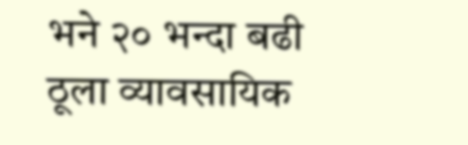भने २० भन्दा बढी ठूला व्यावसायिक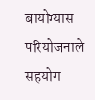बायोग्यास परियोजनाले सहयोग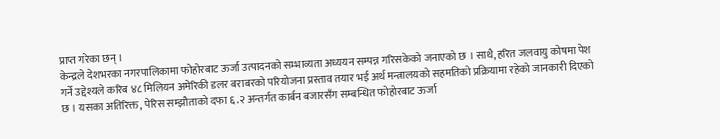प्राप्त गरेका छन् ।
केन्द्रले देशभरका नगरपालिकामा फोहोरबाट ऊर्जा उत्पादनको सम्भाव्यता अध्ययन सम्पन्न गरिसकेको जनाएको छ । साथै, हरित जलवायु कोषमा पेश गर्ने उद्देश्यले करिब ४८ मिलियन अमेरिकी डलर बराबरको परियोजना प्रस्ताव तयार भई अर्थ मन्त्रालयको सहमतिको प्रक्रियामा रहेको जानकारी दिएको छ । यसका अतिरिक्त, पेरिस सम्झौताको दफा ६.२ अन्तर्गत कार्बन बजारसँग सम्बन्धित फोहोरबाट ऊर्जा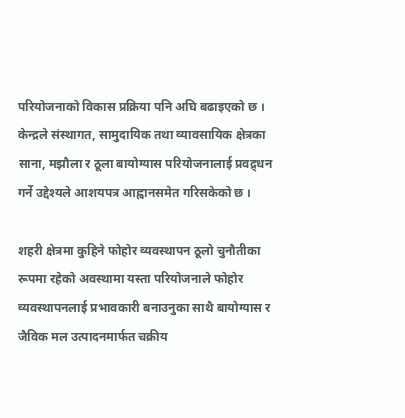परियोजनाको विकास प्रक्रिया पनि अघि बढाइएको छ । केन्द्रले संस्थागत, सामुदायिक तथा व्यावसायिक क्षेत्रका साना, मझौला र ठूला बायोग्यास परियोजनालाई प्रवद्र्धन गर्ने उद्देश्यले आशयपत्र आह्वानसमेत गरिसकेको छ ।

शहरी क्षेत्रमा कुहिने फोहोर व्यवस्थापन ठूलो चुनौतीका रूपमा रहेको अवस्थामा यस्ता परियोजनाले फोहोर व्यवस्थापनलाई प्रभावकारी बनाउनुका साथै बायोग्यास र जैविक मल उत्पादनमार्फत चक्रीय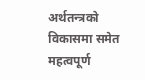अर्थतन्त्रको विकासमा समेत महत्वपूर्ण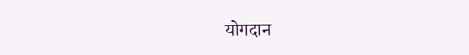योगदान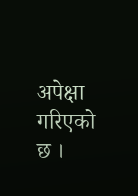अपेक्षा गरिएको छ ।